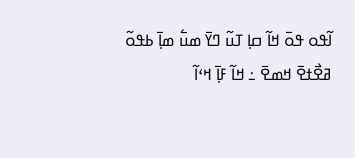ߊ߬ߟߋ ߟߋ߫ ߞߊ߬ ߛߊ߲ ߠߎ߬ ߣߌ߫ ߘߎ߱ ߘߊ߲߫ ߕߟߋ߬ ߥߐ߯ߙߐ߫ ߞߘߐ߫ ߸ ߞߊ߬ ߓߊ߲߫ ߞߵߊ߬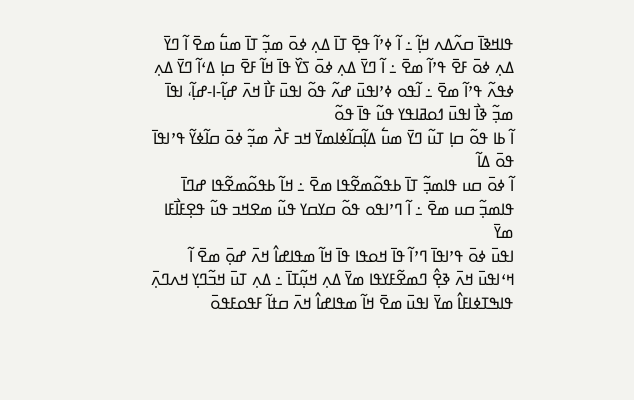ߟߊߞߢߊ߫ ߛߍ߬ߡߍ ߞߊ߲߬ ߸ ߊ߬ ߦߴߊ߬ ߟߐ߲߫ ߠߊ߫ ߡߍ߲ ߦߋ߫ ߘߏ߲߬ ߠߊ߫ ߘߎ߱ ߘߐ߫ ߊ߬ ߣߌ߫ ߡߍ߲ ߦߋ߫ ߓߐ߫ ߟߴߊ߬ ߘߐ߫ ߸ ߊ߬ ߣߌ߫ ߡߍ߲ ߦߋ߫ ߖߌ߰ ߟߊ߫ ߞߊ߬ ߓߐ߫ ߛߊ߲ ߡߵߊ߬ ߣߌ߫ ߡߍ߲ ߦߟߍ߬ ߟߴߊ߬ ߘߐ߫ ߸ ߊ߬ߟߋ ߦߴߊߟߎ߫ ߝߍ߬ ߟߋ߬ ߊߟߎ߫ ߓߊ߯ ߞߍ߫ ߝߊ߲߬-ߊ-ߝߊ߲߬، ߊߟߊ߫ ߘߏ߲߬ ߢߊ߯ ߊߟߎ߫ ߗߋߥߊߟߌ ߟߎ߬ ߟߊ߫ ߟߋ߬
ߊ߬ ߕߊ ߟߋ߬ ߛߊ߲ ߠߎ߬ ߣߌ߫ ߘߎ߱ ߡߊ߲߬ߛߊ߬ߦߊߘߌ߫ ߞߏ ߓߍ߯ ߘߏ߲߬ ߦߋ߫ ߛߊ߬ߦߌ߬ ߟߴߊߟߊ߫ ߟߋ߫ ߡߊ߬
ߊ߬ ߦߋ߫ ߛߎ ߟߊߘߏ߲߬ ߠߊ߫ ߕߟߋ߬ߘߐ߬ߟߊ ߘߐ߫ ߸ ߞߊ߬ ߕߟߋ߬ߘߐ߬ߟߊ ߝߣߊ߫ ߟߊߘߏ߲߬ ߛߎ ߘߐ߫ ߸ ߊ߬ ߣߴߊߟߋ ߟߋ߬ ߛߌߛߌ ߟߎ߬ ߘߐߞߏ ߟߎ߬ ߟߐ߲ߓߊ߯ߓߊ ߘߌ߫
ߊߟߎ߫ ߦߋ߫ ߟߴߊߟߊ߫ ߣߴߊ߬ ߟߊ߫ ߞߋߟߊ ߟߊ߫ ߞߊ߬ ߘߟߊߝߊ߮ ߞߍ߫ ߝߋ߲߫ ߘߐ߫ ߊ߬ ߞߵߊߟߎ߫ ߞߍ߫ ߢߐ߲߮ ߣߘߐ߬ߓߌߟߊ ߘߌ߫ ߡߍ߲ ߞߎ߲߬ߠߊ߫ ߸ ߡߍ߲ ߠߎ߫ ߞߏ߬ߣߌ߲ ߞߍߣߍ߲߫ ߟߊߒߠߦߊߓߊ߮ ߘߌ߫ ߊߟߎ߫ ߘߐ߫ ߞߊ߬ ߘߟߊߝߊ߮ ߞߍ߫ ߛߙߊ߬ ߓߟߋߓߟߋ߫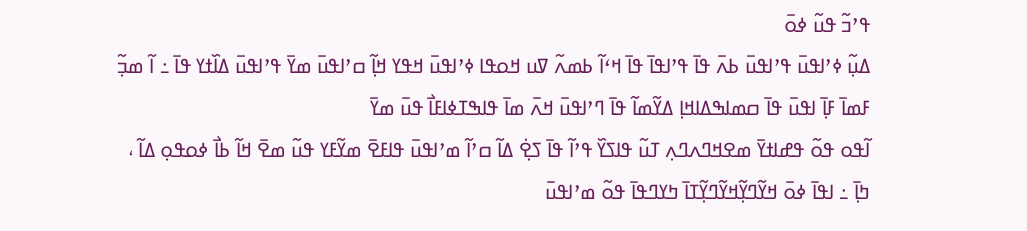ߟߴߏ߬ ߟߎ߬ ߦߋ߫
ߡߎ߲߬ ߦߴߊߟߎ߫ ߟߴߊߟߎ߫ ߕߍ߫ ߟߊ߫ ߟߴߊߟߊ߫ ߟߊ߫ ߞߵߊ߬ ߕߘߍ߬ ߜߎ ߞߋߟߊ ߦߴߊߟߎ߫ ߞߟߌ ߞߊ߲߬ ߛߴߊߟߎ߫ ߘߌ߫ ߟߴߊߟߎ߫ ߡߊ߰ߙߌ ߟߊ߫ ߸ ߊ߬ ߘߏ߲߬ ߓߘߊ߫ ߓߊ߲߫ ߊߟߎ߫ ߟߊ߫ ߛߘߊߒߡߊߞߊ߲ ߡߌ߬ߘߊ߬ ߟߊ߫ ߣߴߊߟߎ߫ ߞߍ߫ ߘߊ߫ ߟߊߒߠߦߊߓߊ߯ ߟߎ߫ ߘߌ߫
ߊ߬ߟߋ ߟߋ߬ ߟߝߊߙߌ߫ ߘߐߞߣߍߣߍ߲ ߠߎ߬ ߟߊߖߌ߰ ߟߴߊ߬ ߟߊ߫ ߖߐ߲߭ ߡߊ߬ ߛߴߊ߬ ߘߴߊߟߎ߫ ߟߊߓߐ߫ ߘߌ߬ߓߌ ߟߎ߬ ߘߐ߫ ߞߊ߬ ߕߊ߯ ߦߋߟߋ߲ ߡߊ߬ ، ߤߊ߲߫ ߸ ߊߟߊ߫ ߦߋ߫ ߞߌ߬ߣߌ߲߬ߞߌ߬ߣߌ߲߬ߠߊ߫ ߤߌߣߟߊ߫ ߟߋ߬ ߘߴߊߟߎ߫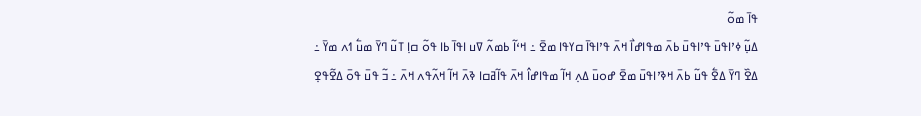ߟߊ߫ ߘߋ߬
ߡߎ߲߬ ߦߴߊߟߎ߫ ߟߴߊߟߎ߫ ߕߍ߫ ߘߟߊߝߊ߯ ߞߍ߫ ߟߴߊߟߊ߫ ߛߌߟߊ ߘߐ߫ ߸ ߞߵߊ߬ ߕߘߍ߬ ߜߎ ߊߟߊ߫ ߕߊ ߟߋ߬ ߛߊ߲ ߠߎ߬ ߣߌ߫ ߘߎ߱ ߗߍ ߘߌ߫ ߸ ߡߐ߰ ߣߌ߫ ߡߐ߱ ߟߎ߬ ߕߍ߫ ߞߢߴߊߟߎ߫ ߘߐ߫ ߝߋߎ߫ ߡߍ߲ ߞߊ߬ ߘߟߊߝߊ߮ ߞߍ߫ ߟߊ߬ߥߛߊ ߢߍ߫ ߞߊ߬ ߞߍ߬ߟߍ ߞߍ߫ ߸ ߏ߬ ߟߎ߫ ߟߋ߫ ߡߐ߬ߟߐ߲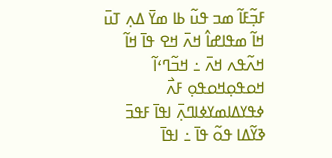ߓߏ߲߬ߓߊ߬ ߘߏ ߟߎ߬ ߕߊ ߘߌ߫ ߡߍ߲ ߠߎ߫ ߞߊ߬ ߘߟߊߝߊ߮ ߞߍ߫ ߞߐ ߟߊ߫ ߞߊ߬ ߞߍ߬ߟߍ ߞߍ߫ ߸ ߞߏ߬ߣߵߊ߬ ߞߋߟߋ߲ߞߋߟߋ߲ ߓߍ߯ ߦߟߌߡߊߘߌߦߊߣߍ߲߫ ߊߟߊ߫ ߓߟߏ߫ ߢߌ߬ߡߊ ߟߋ߬ ߟߊ߫ ߸ ߊߟߊ߫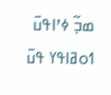ߘߏ߲߬ ߦߴߊߟߎ߫ ߗߋߥߊߟߌ ߟߎ߫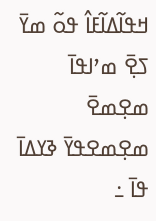ߞߟߊ߬ߡߊ߬ߓߊ߮ ߟߋ߬ ߘߌ߫
ߖߐ߲߫ ߘߴߊߟߊ߫ ߘߐ߲ߘߐ߫ ߘߐ߲ߘߐߟߌ߫ ߢߌߡߊ߫ ߟߊ߫ ߸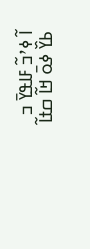ߊ߬ ߦߴߏ߬ ߓߊߟߌ߫ ߏ ߕߌ߰ ߦߋ߫ ߞߊ߬ ߛߙߊ߬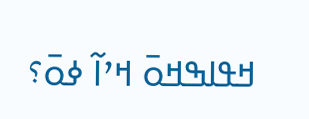ߞߟߊߒߞߋ߫ ߞߴߊ߬ ߦߋ߫؟